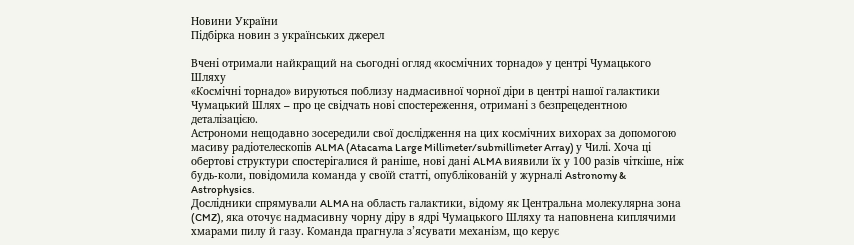Новини України
Підбірка новин з українських джерел

Вчені отримали найкращий на сьогодні огляд «космічних торнадо» у центрі Чумацького Шляху
«Космічні торнадо» вируються поблизу надмасивної чорної діри в центрі нашої галактики Чумацький Шлях – про це свідчать нові спостереження, отримані з безпрецедентною деталізацією.
Астрономи нещодавно зосередили свої дослідження на цих космічних вихорах за допомогою масиву радіотелескопів ALMA (Atacama Large Millimeter/submillimeter Array) у Чилі. Хоча ці обертові структури спостерігалися й раніше, нові дані ALMA виявили їх у 100 разів чіткіше, ніж будь-коли, повідомила команда у своїй статті, опублікованій у журналі Astronomy & Astrophysics.
Дослідники спрямували ALMA на область галактики, відому як Центральна молекулярна зона (CMZ), яка оточує надмасивну чорну діру в ядрі Чумацького Шляху та наповнена киплячими хмарами пилу й газу. Команда прагнула з’ясувати механізм, що керує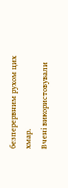безперервним рухом цих хмар.
Вчені використовували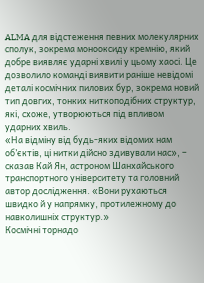ALMA для відстеження певних молекулярних сполук, зокрема монооксиду кремнію, який добре виявляє ударні хвилі у цьому хаосі. Це дозволило команді виявити раніше невідомі деталі космічних пилових бур, зокрема новий тип довгих, тонких ниткоподібних структур, які, схоже, утворюються під впливом ударних хвиль.
«На відміну від будь-яких відомих нам об’єктів, ці нитки дійсно здивували нас», – сказав Кай Ян, астроном Шанхайського транспортного університету та головний автор дослідження. «Вони рухаються швидко й у напрямку, протилежному до навколишніх структур.»
Космічні торнадо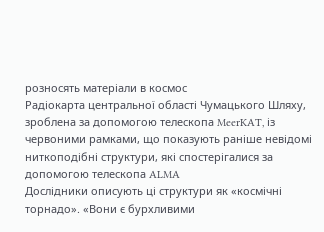розносять матеріали в космос
Радіокарта центральної області Чумацького Шляху, зроблена за допомогою телескопа MeerKAT, із червоними рамками, що показують раніше невідомі ниткоподібні структури, які спостерігалися за допомогою телескопа ALMA
Дослідники описують ці структури як «космічні торнадо». «Вони є бурхливими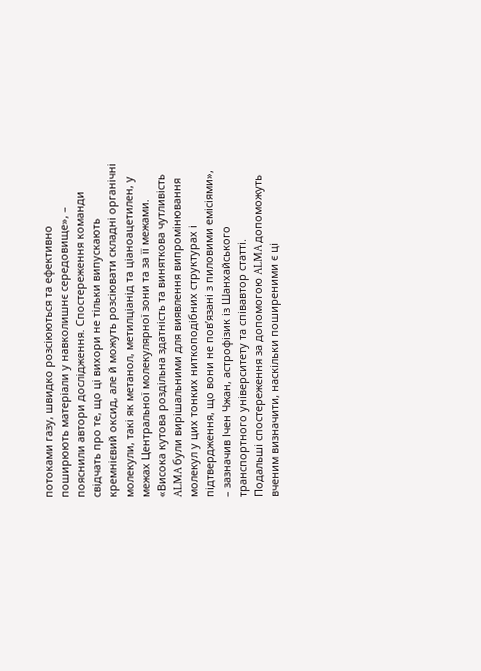потоками газу, швидко розсіюються та ефективно поширюють матеріали у навколишнє середовище», – пояснили автори дослідження. Спостереження команди свідчать про те, що ці вихори не тільки випускають кремнієвий оксид, але й можуть розсіювати складні органічні молекули, такі як метанол, метилціанід та ціаноацетилен, у межах Центральної молекулярної зони та за її межами.
«Висока кутова роздільна здатність та виняткова чутливість ALMA були вирішальними для виявлення випромінювання молекул у цих тонких ниткоподібних структурах і підтвердження, що вони не пов’язані з пиловими емісіями», – зазначив Ічен Чжан, астрофізик із Шанхайського транспортного університету та співавтор статті.
Подальші спостереження за допомогою ALMA допоможуть вченим визначити, наскільки поширеними є ці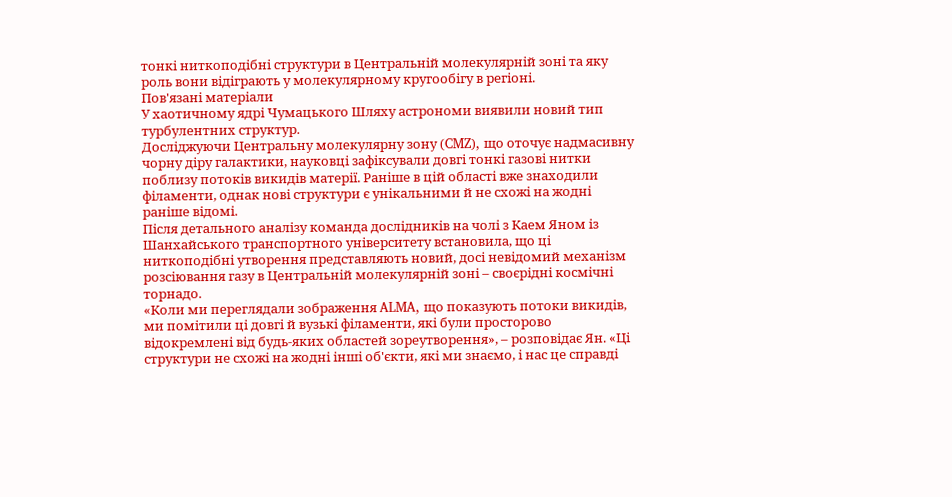тонкі ниткоподібні структури в Центральній молекулярній зоні та яку роль вони відіграють у молекулярному кругообігу в регіоні.
Пов'язані матеріали
У хаотичному ядрі Чумацького Шляху астрономи виявили новий тип турбулентних структур.
Досліджуючи Центральну молекулярну зону (CMZ), що оточує надмасивну чорну діру галактики, науковці зафіксували довгі тонкі газові нитки поблизу потоків викидів матерії. Раніше в цій області вже знаходили філаменти, однак нові структури є унікальними й не схожі на жодні раніше відомі.
Після детального аналізу команда дослідників на чолі з Каем Яном із Шанхайського транспортного університету встановила, що ці ниткоподібні утворення представляють новий, досі невідомий механізм розсіювання газу в Центральній молекулярній зоні – своєрідні космічні торнадо.
«Коли ми переглядали зображення ALMA, що показують потоки викидів, ми помітили ці довгі й вузькі філаменти, які були просторово відокремлені від будь-яких областей зореутворення», – розповідає Ян. «Ці структури не схожі на жодні інші об'єкти, які ми знаємо, і нас це справді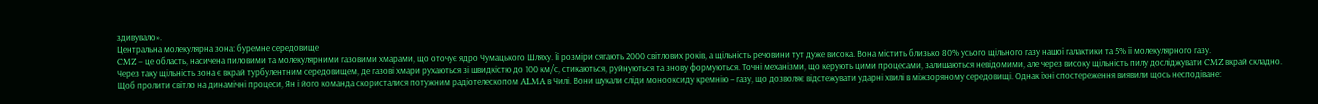здивувало».
Центральна молекулярна зона: буремне середовище
CMZ – це область, насичена пиловими та молекулярними газовими хмарами, що оточує ядро Чумацького Шляху. Її розміри сягають 2000 світлових років, а щільність речовини тут дуже висока. Вона містить близько 80% усього щільного газу нашої галактики та 5% її молекулярного газу.
Через таку щільність зона є вкрай турбулентним середовищем, де газові хмари рухаються зі швидкістю до 100 км/с, стикаються, руйнуються та знову формуються. Точні механізми, що керують цими процесами, залишаються невідомими, але через високу щільність пилу досліджувати CMZ вкрай складно.
Щоб пролити світло на динамічні процеси, Ян і його команда скористалися потужним радіотелескопом ALMA в Чилі. Вони шукали сліди монооксиду кремнію – газу, що дозволяє відстежувати ударні хвилі в міжзоряному середовищі. Однак їхні спостереження виявили щось несподіване: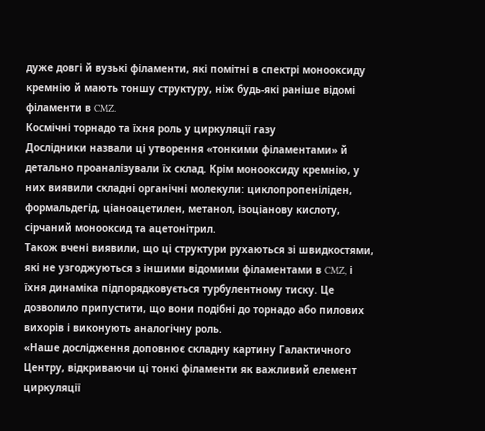дуже довгі й вузькі філаменти, які помітні в спектрі монооксиду кремнію й мають тоншу структуру, ніж будь-які раніше відомі філаменти в CMZ.
Космічні торнадо та їхня роль у циркуляції газу
Дослідники назвали ці утворення «тонкими філаментами» й детально проаналізували їх склад. Крім монооксиду кремнію, у них виявили складні органічні молекули: циклопропеніліден, формальдегід, ціаноацетилен, метанол, ізоціанову кислоту, сірчаний монооксид та ацетонітрил.
Також вчені виявили, що ці структури рухаються зі швидкостями, які не узгоджуються з іншими відомими філаментами в CMZ, і їхня динаміка підпорядковується турбулентному тиску. Це дозволило припустити, що вони подібні до торнадо або пилових вихорів і виконують аналогічну роль.
«Наше дослідження доповнює складну картину Галактичного Центру, відкриваючи ці тонкі філаменти як важливий елемент циркуляції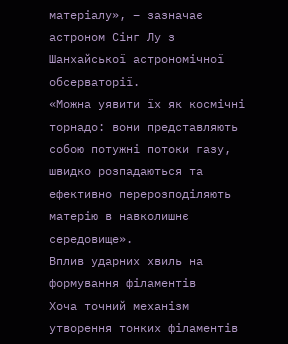матеріалу», – зазначає астроном Сінг Лу з Шанхайської астрономічної обсерваторії.
«Можна уявити їх як космічні торнадо: вони представляють собою потужні потоки газу, швидко розпадаються та ефективно перерозподіляють матерію в навколишнє середовище».
Вплив ударних хвиль на формування філаментів
Хоча точний механізм утворення тонких філаментів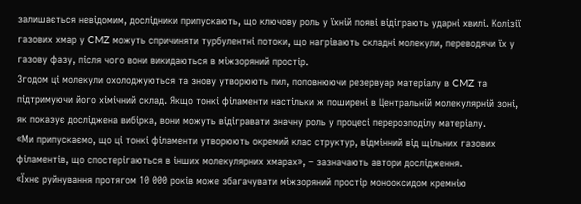залишається невідомим, дослідники припускають, що ключову роль у їхній появі відіграють ударні хвилі. Колізії газових хмар у CMZ можуть спричиняти турбулентні потоки, що нагрівають складні молекули, переводячи їх у газову фазу, після чого вони викидаються в міжзоряний простір.
Згодом ці молекули охолоджуються та знову утворюють пил, поповнюючи резервуар матеріалу в CMZ та підтримуючи його хімічний склад. Якщо тонкі філаменти настільки ж поширені в Центральній молекулярній зоні, як показує досліджена вибірка, вони можуть відігравати значну роль у процесі перерозподілу матеріалу.
«Ми припускаємо, що ці тонкі філаменти утворюють окремий клас структур, відмінний від щільних газових філаментів, що спостерігаються в інших молекулярних хмарах», – зазначають автори дослідження.
«Їхнє руйнування протягом 10 000 років може збагачувати міжзоряний простір монооксидом кремнію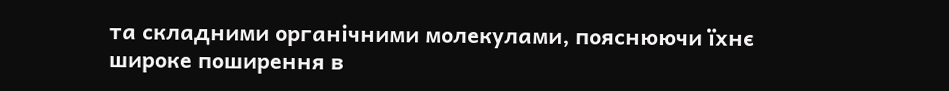та складними органічними молекулами, пояснюючи їхнє широке поширення в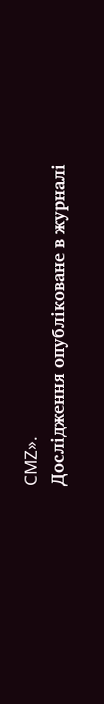CMZ».
Дослідження опубліковане в журналі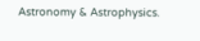Astronomy & Astrophysics.